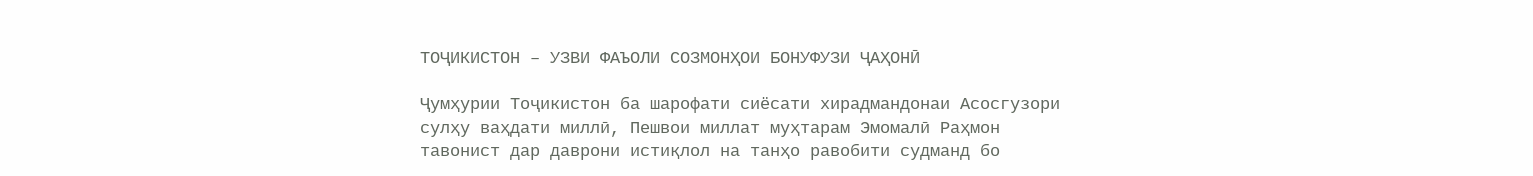ТОҶИКИСТОН – УЗВИ ФАЪОЛИ СОЗМОНҲОИ БОНУФУЗИ ҶАҲОНӢ

Ҷумҳурии Тоҷикистон ба шарофати сиёсати хирадмандонаи Асосгузори сулҳу ваҳдати миллӣ, Пешвои миллат муҳтарам Эмомалӣ Раҳмон тавонист дар даврони истиқлол на танҳо равобити судманд бо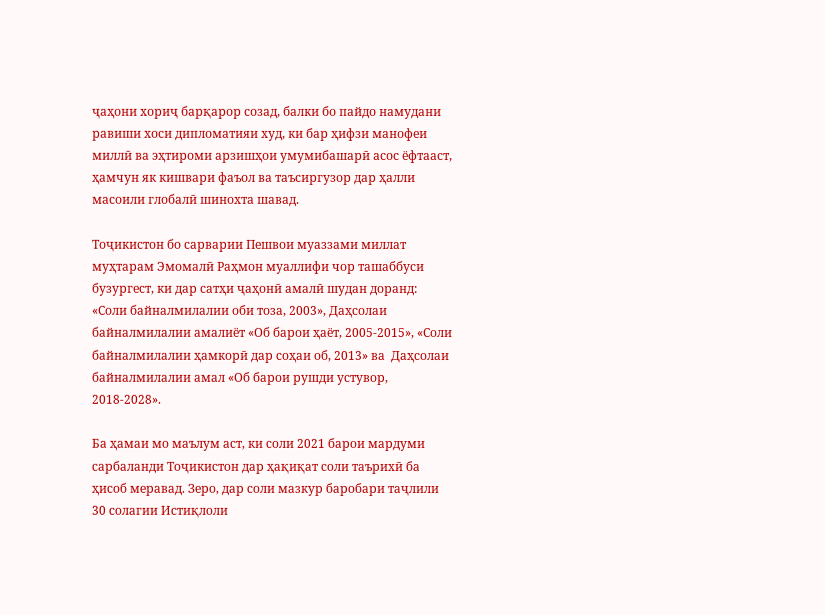ҷаҳони хориҷ барқарор созад, балки бо пайдо намудани равиши хоси дипломатияи худ, ки бар ҳифзи манофеи миллӣ ва эҳтироми арзишҳои умумибашарӣ асос ёфтааст, ҳамчун як кишвари фаъол ва таъсиргузор дар ҳалли масоили глобалӣ шинохта шавад.

Тоҷикистон бо сарварии Пешвои муаззами миллат муҳтарам Эмомалӣ Раҳмон муаллифи чор ташаббуси бузургест, ки дар сатҳи ҷаҳонӣ амалӣ шудан доранд: «Соли байналмилалии оби тоза, 2003», Даҳсолаи байналмилалии амалиёт «Об барои ҳаёт, 2005-2015», «Соли байналмилалии ҳамкорӣ дар соҳаи об, 2013» ва  Даҳсолаи байналмилалии амал «Об барои рушди устувор, 2018-2028».

Ба ҳамаи мо маълум аст, ки соли 2021 барои мардуми сарбаланди Тоҷикистон дар ҳақиқат соли таърихӣ ба ҳисоб меравад. Зеро, дар соли мазкур баробари таҷлили 30 солагии Истиқлоли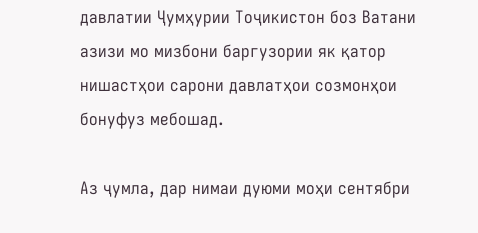давлатии Ҷумҳурии Тоҷикистон боз Ватани азизи мо мизбони баргузории як қатор нишастҳои сарони давлатҳои созмонҳои бонуфуз мебошад.

Аз ҷумла, дар нимаи дуюми моҳи сентябри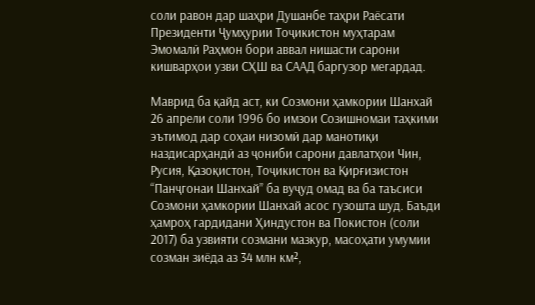соли равон дар шаҳри Душанбе таҳри Раёсати Президенти Ҷумҳурии Тоҷикистон муҳтарам Эмомалӣ Раҳмон бори аввал нишасти сарони кишварҳои узви СҲШ ва СААД баргузор мегардад.

Маврид ба қайд аст, ки Созмони ҳамкории Шанхай 26 апрели соли 1996 бо имзои Созишномаи таҳкими эътимод дар соҳаи низомӣ дар манотиқи наздисарҳандӣ аз ҷониби сарони давлатҳои Чин, Русия, Қазоқистон, Тоҷикистон ва Қирғизистон “Панҷгонаи Шанхай” ба вуҷуд омад ва ба таъсиси Созмони ҳамкории Шанхай асос гузошта шуд. Баъди ҳамроҳ гардидани Ҳиндустон ва Покистон (соли 2017) ба узвияти созмани мазкур, масоҳати умумии созман зиёда аз 34 млн км²,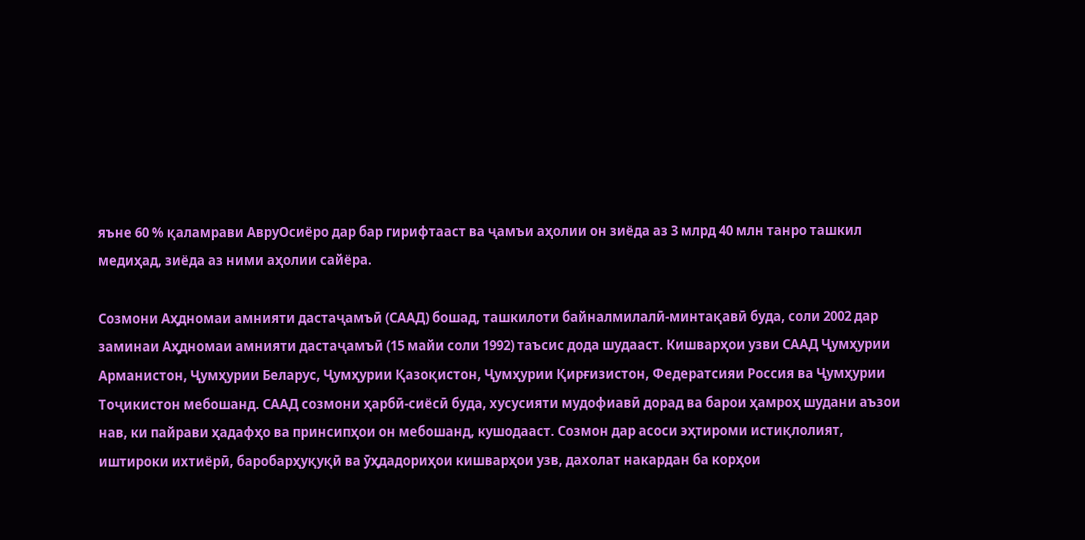яъне 60 % қаламрави АвруОсиёро дар бар гирифтааст ва ҷамъи аҳолии он зиёда аз 3 млрд 40 млн танро ташкил медиҳад, зиёда аз ними аҳолии сайёра.

Созмони Аҳдномаи амнияти дастаҷамъӣ (СААД) бошад, ташкилоти байналмилалӣ-минтақавӣ буда, соли 2002 дар заминаи Аҳдномаи амнияти дастаҷамъӣ (15 майи соли 1992) таъсис дода шудааст. Кишварҳои узви СААД Ҷумҳурии Арманистон, Ҷумҳурии Беларус, Ҷумҳурии Қазоқистон, Ҷумҳурии Қирғизистон, Федератсияи Россия ва Ҷумҳурии Тоҷикистон мебошанд. СААД созмони ҳарбӣ-сиёсӣ буда, хусусияти мудофиавӣ дорад ва барои ҳамроҳ шудани аъзои нав, ки пайрави ҳадафҳо ва принсипҳои он мебошанд, кушодааст. Созмон дар асоси эҳтироми истиқлолият, иштироки ихтиёрӣ, баробарҳуқуқӣ ва ӯҳдадориҳои кишварҳои узв, дахолат накардан ба корҳои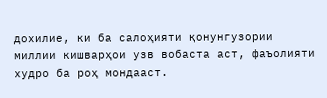дохилие, ки ба салоҳияти қонунгузории миллии кишварҳои узв вобаста аст, фаъолияти худро ба роҳ мондааст.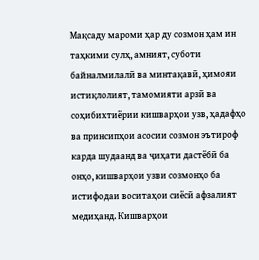Мақсаду мароми ҳар ду созмон ҳам ин таҳкими сулҳ, амният, суботи байналмилалӣ ва минтақавӣ, ҳимояи истиқлолият, тамомияти арзӣ ва соҳибихтиёрии кишварҳои узв, ҳадафҳо ва принсипҳои асосии созмон эътироф карда шудаанд ва ҷиҳати дастёбӣ ба онҳо, кишварҳои узви созмонҳо ба истифодаи воситаҳои сиёсӣ афзалият медиҳанд. Кишварҳои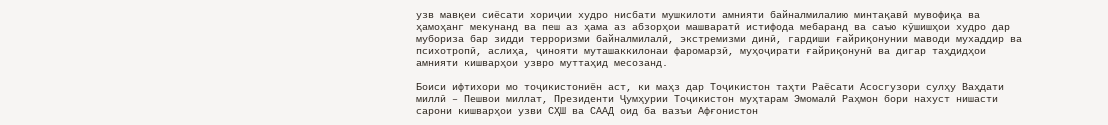узв мавқеи сиёсати хориҷии худро нисбати мушкилоти амнияти байналмилалию минтақавӣ мувофиқа ва ҳамоҳанг мекунанд ва пеш аз ҳама аз абзорҳои машваратӣ истифода мебаранд ва саъю кӯшишҳои худро дар мубориза бар зидди терроризми байналмилалӣ, экстремизми динӣ, гардиши ғайриқонунии маводи мухаддир ва психотропӣ, аслиҳа, ҷинояти муташаккилонаи фаромарзӣ, муҳоҷирати ғайриқонунӣ ва дигар таҳдидҳои амнияти кишварҳои узвро муттаҳид месозанд.

Боиси ифтихори мо тоҷикистониён аст, ки маҳз дар Тоҷикистон таҳти Раёсати Асосгузори сулҳу Ваҳдати миллӣ – Пешвои миллат, Президенти Ҷумҳурии Тоҷикистон муҳтарам Эмомалӣ Раҳмон бори нахуст нишасти сарони кишварҳои узви СҲШ ва СААД оид ба вазъи Афғонистон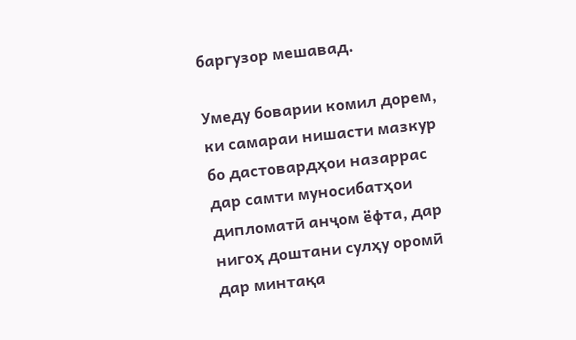баргузор мешавад.

Умеду боварии комил дорем, ки самараи нишасти мазкур бо дастовардҳои назаррас дар самти муносибатҳои дипломатӣ анҷом ёфта, дар нигоҳ доштани сулҳу оромӣ дар минтақа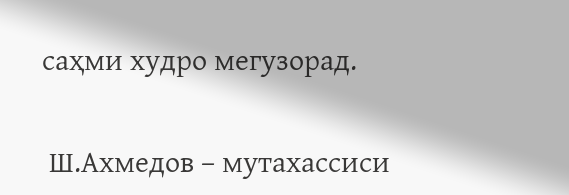саҳми худро мегузорад.

 Ш.Ахмедов – мутахассиси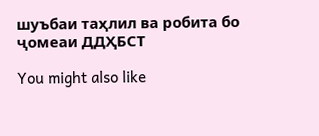шуъбаи таҳлил ва робита бо ҷомеаи ДДҲБСТ

You might also like